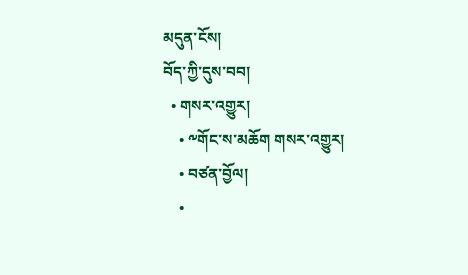མདུན་ངོས།
བོད་ཀྱི་དུས་བབ།
  • གསར་འགྱུར།
    • ༸གོང་ས་མཆོག གསར་འགྱུར།
    • བཙན་བྱོལ།
    •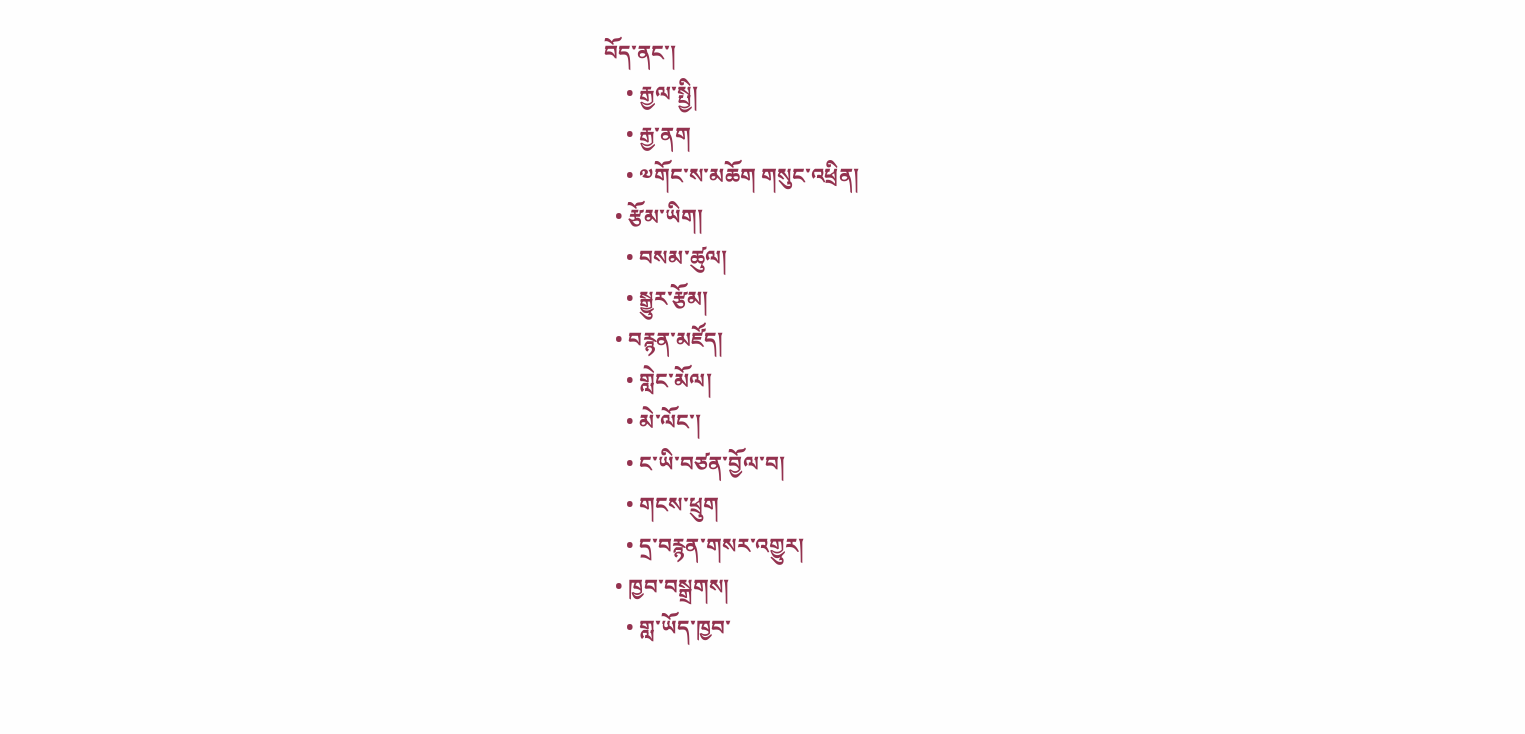བོད་ནང་།
    • རྒྱལ་སྤྱི།
    • རྒྱ་ནག
    • ༧གོང་ས་མཆོག གསུང་འཕྲིན།
  • རྩོམ་ཡིག།
    • བསམ་ཚུལ།
    • སྒྱུར་རྩོམ།
  • བརྙན་མཛོད།
    • གླེང་མོལ།
    • མེ་ལོང་།
    • ང་ཡི་བཙན་བྱོལ་བ།
    • གངས་ཕྲུག
    • དྲ་བརྙན་གསར་འགྱུར།
  • ཁྱབ་བསྒྲགས།
    • གླ་ཡོད་ཁྱབ་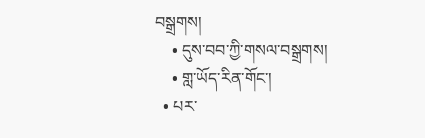བསྒྲགས།
    • དུས་བབ་ཀྱི་གསལ་བསྒྲགས།
    • གླ་ཡོད་རིན་གོང་།
  • པར་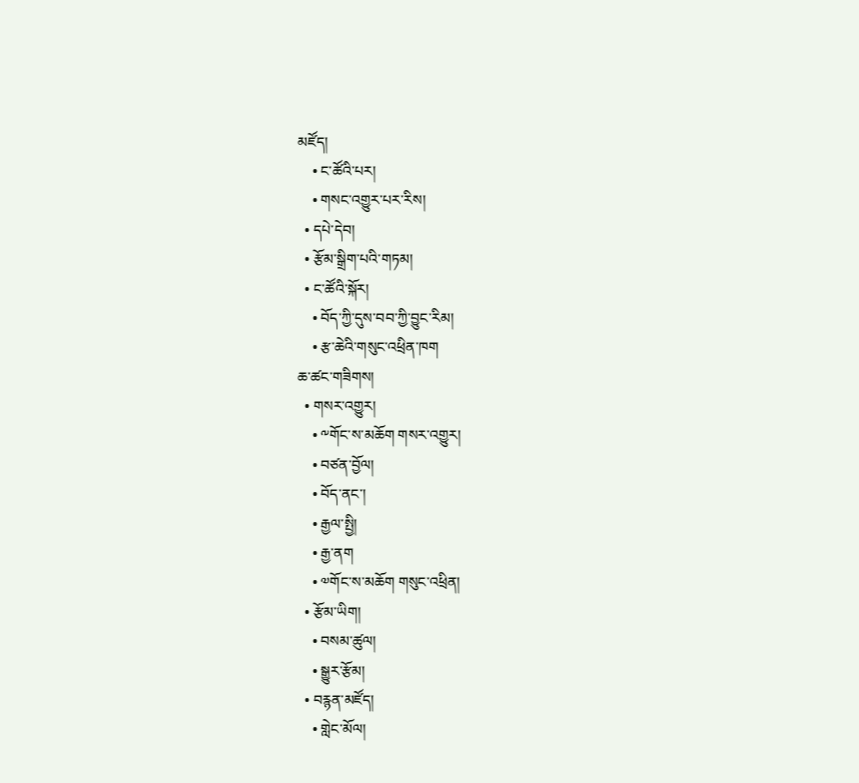མཛོད།
    • ང་ཚོའི་པར།
    • གསང་འགྱུར་པར་རིས།
  • དཔེ་དེབ།
  • རྩོམ་སྒྲིག་པའི་གཏམ།
  • ང་ཚོའི་སྐོར།
    • བོད་ཀྱི་དུས་བབ་ཀྱི་བྱུང་རིམ།
    • རྩ་ཆེའི་གསུང་འཕྲིན་ཁག
ཆ་ཚང་གཟིགས།
  • གསར་འགྱུར།
    • ༸གོང་ས་མཆོག གསར་འགྱུར།
    • བཙན་བྱོལ།
    • བོད་ནང་།
    • རྒྱལ་སྤྱི།
    • རྒྱ་ནག
    • ༧གོང་ས་མཆོག གསུང་འཕྲིན།
  • རྩོམ་ཡིག།
    • བསམ་ཚུལ།
    • སྒྱུར་རྩོམ།
  • བརྙན་མཛོད།
    • གླེང་མོལ།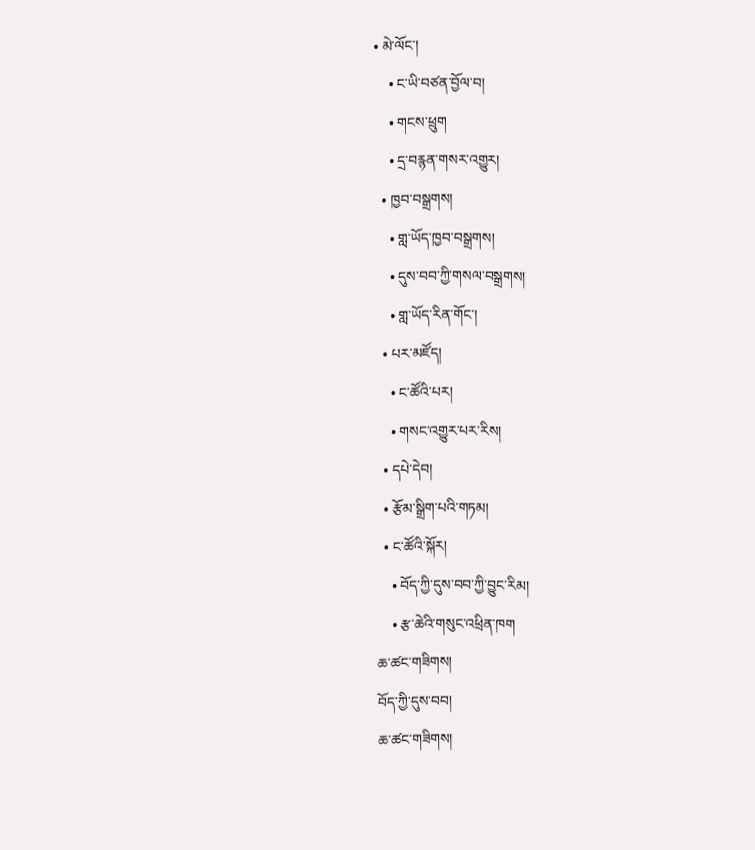• མེ་ལོང་།
    • ང་ཡི་བཙན་བྱོལ་བ།
    • གངས་ཕྲུག
    • དྲ་བརྙན་གསར་འགྱུར།
  • ཁྱབ་བསྒྲགས།
    • གླ་ཡོད་ཁྱབ་བསྒྲགས།
    • དུས་བབ་ཀྱི་གསལ་བསྒྲགས།
    • གླ་ཡོད་རིན་གོང་།
  • པར་མཛོད།
    • ང་ཚོའི་པར།
    • གསང་འགྱུར་པར་རིས།
  • དཔེ་དེབ།
  • རྩོམ་སྒྲིག་པའི་གཏམ།
  • ང་ཚོའི་སྐོར།
    • བོད་ཀྱི་དུས་བབ་ཀྱི་བྱུང་རིམ།
    • རྩ་ཆེའི་གསུང་འཕྲིན་ཁག
ཆ་ཚང་གཟིགས།
བོད་ཀྱི་དུས་བབ།
ཆ་ཚང་གཟིགས།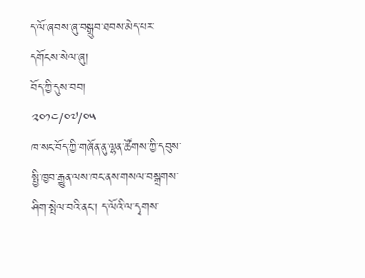ད་ལོ་ཞབས་ཞུ་བསྒྲུབ་ཐབས་མེད་པར་དགོངས་སེལ་ཞུ།
བོད་ཀྱི་དུས་བབ།
༢༠༡༤/༠༧/༠༥
ཁ་སང་བོད་ཀྱི་གཞོན་ནུ་ལྷན་ཚོགས་ཀྱི་དབུས་སྤྱི་ཁྱབ་རྒྱུན་ལས་ཁང་ནས་གསལ་བསྒྲགས་ཤིག་སྤེལ་བའི་ནང་། ད་ལོའི་ལ་དྭགས་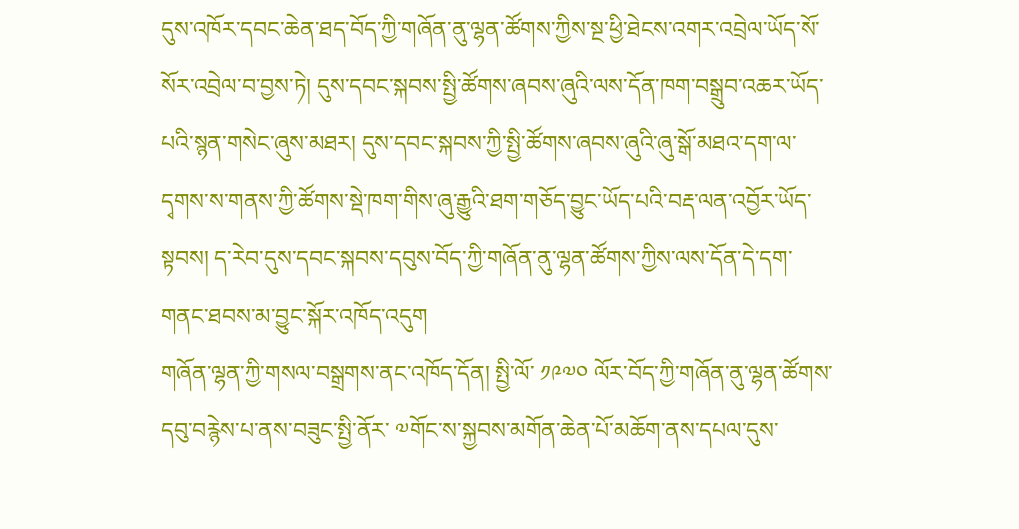དུས་འཁོར་དབང་ཆེན་ཐད་བོད་ཀྱི་གཞོན་ནུ་ལྷན་ཚོགས་ཀྱིས་སྔ་ཕྱི་ཐེངས་འགར་འབྲེལ་ཡོད་སོ་སོར་འབྲེལ་བ་བྱས་ཏེ། དུས་དབང་སྐབས་སྤྱི་ཚོགས་ཞབས་ཞུའི་ལས་དོན་ཁག་བསྒྲུབ་འཆར་ཡོད་པའི་སྙན་གསེང་ཞུས་མཐར། དུས་དབང་སྐབས་ཀྱི་སྤྱི་ཚོགས་ཞབས་ཞུའི་ཞུ་སྒོ་མཐའ་དག་ལ་དྭགས་ས་གནས་ཀྱི་ཚོགས་སྡེ་ཁག་གིས་ཞུ་རྒྱུའི་ཐག་གཅོད་བྱུང་ཡོད་པའི་བརྡ་ལན་འབྱོར་ཡོད་སྟབས། ད་རེབ་དུས་དབང་སྐབས་དབུས་བོད་ཀྱི་གཞོན་ནུ་ལྷན་ཚོགས་ཀྱིས་ལས་དོན་དེ་དག་གནང་ཐབས་མ་བྱུང་སྐོར་འཁོད་འདུག
གཞོན་ལྷན་ཀྱི་གསལ་བསྒྲགས་ནང་འཁོད་དོན། སྤྱི་ལོ་ ༡༩༧༠ ལོར་བོད་ཀྱི་གཞོན་ནུ་ལྷན་ཚོགས་དབུ་བརྙེས་པ་ནས་བཟུང་སྤྱི་ནོར་ ༧གོང་ས་སྐྱབས་མགོན་ཆེན་པོ་མཆོག་ནས་དཔལ་དུས་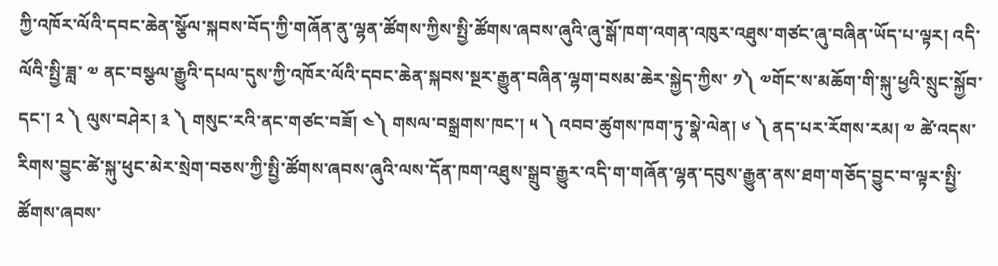ཀྱི་འཁོར་ལོའི་དབང་ཆེན་སྩོལ་སྐབས་བོད་ཀྱི་གཞོན་ནུ་ལྷན་ཚོགས་ཀྱིས་སྤྱི་ཚོགས་ཞབས་ཞུའི་ཞུ་སྒོ་ཁག་འགན་འཁུར་འཐུས་གཙང་ཞུ་བཞིན་ཡོད་པ་ལྟར། འདི་ལོའི་སྤྱི་ཟླ་ ༧ ནང་བསྩལ་རྒྱུའི་དཔལ་དུས་ཀྱི་འཁོར་ལོའི་དབང་ཆེན་སྐབས་སྔར་རྒྱུན་བཞིན་ལྷག་བསམ་ཆེར་སྐྱེད་ཀྱིས་ ༡༽ ༧གོང་ས་མཆོག་གི་སྐུ་ཕྱའི་སྲུང་སྐྱོབ་དང་། ༢ ༽ ལུས་བཤེར། ༣ ༽ གསུང་རའི་ནང་གཙང་བཟོ། ༤༽ གསལ་བསྒྲགས་ཁང་། ༥ ༽ འབབ་ཚུགས་ཁག་ཏུ་སྣེ་ལེན། ༦ ༽ ནད་པར་རོགས་རམ། ༧ ཚེ་འདས་རིགས་བྱུང་ཚེ་སྐུ་ཕུང་མེར་སྲེག་བཅས་ཀྱི་སྤྱི་ཚོགས་ཞབས་ཞུའི་ལས་དོན་ཁག་འཐུས་སྒྲུབ་རྒྱུར་འདི་ག་གཞོན་ལྷན་དབུས་རྒྱུན་ནས་ཐག་གཅོད་བྱུང་བ་ལྟར་སྤྱི་ཚོགས་ཞབས་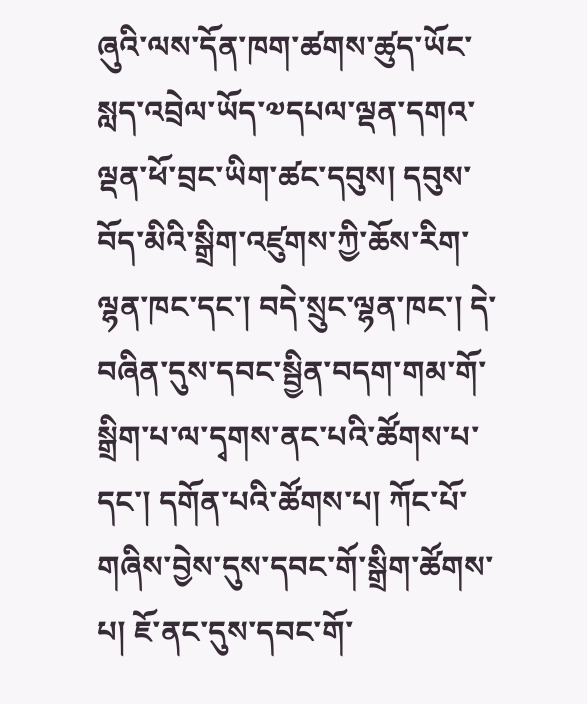ཞུའི་ལས་དོན་ཁག་ཚགས་ཚུད་ཡོང་སླད་འབྲེལ་ཡོད་༧དཔལ་ལྡན་དགའ་ལྡན་ཕོ་བྲང་ཡིག་ཚང་དབུས། དབུས་བོད་མིའི་སྒྲིག་འཛུགས་ཀྱི་ཆོས་རིག་ལྷན་ཁང་དང་། བདེ་སྲུང་ལྷན་ཁང་། དེ་བཞིན་དུས་དབང་སྦྱིན་བདག་གམ་གོ་སྒྲིག་པ་ལ་དྭགས་ནང་པའི་ཚོགས་པ་དང་། དགོན་པའི་ཚོགས་པ། ཀོང་པོ་གཞིས་བྱེས་དུས་དབང་གོ་སྒྲིག་ཚོགས་པ། ཇོ་ནང་དུས་དབང་གོ་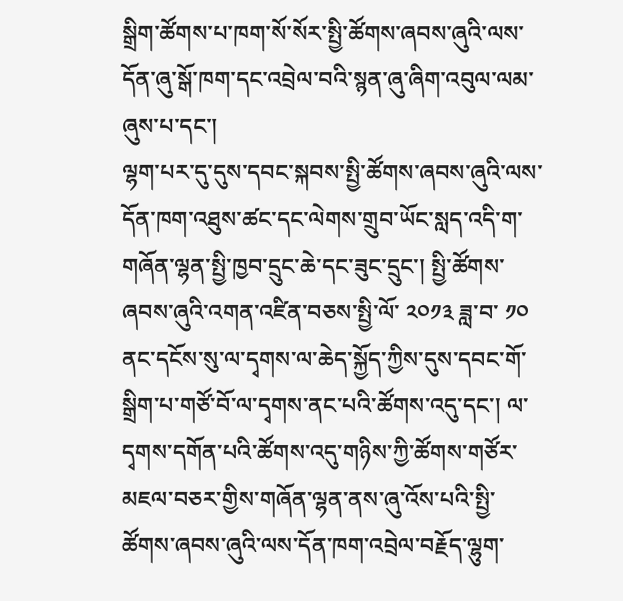སྒྲིག་ཚོགས་པ་ཁག་སོ་སོར་སྤྱི་ཚོགས་ཞབས་ཞུའི་ལས་དོན་ཞུ་སྒོ་ཁག་དང་འབྲེལ་བའི་སྙན་ཞུ་ཞིག་འབུལ་ལམ་ཞུས་པ་དང་།
ལྷག་པར་དུ་དུས་དབང་སྐབས་སྤྱི་ཚོགས་ཞབས་ཞུའི་ལས་དོན་ཁག་འཐུས་ཚང་དང་ལེགས་གྲུབ་ཡོང་སླད་འདི་ག་གཞོན་ལྷན་སྤྱི་ཁྱབ་དྲུང་ཆེ་དང་ཟུང་དྲུང་། སྤྱི་ཚོགས་ཞབས་ཞུའི་འགན་འཛིན་བཅས་སྤྱི་ལོ་ ༢༠༡༣ ཟླ་བ་ ༡༠ ནང་དངོས་སུ་ལ་དྭགས་ལ་ཆེད་སྐྱོད་ཀྱིས་དུས་དབང་གོ་སྒྲིག་པ་གཙོ་བོ་ལ་དྭགས་ནང་པའི་ཚོགས་འདུ་དང་། ལ་དྭགས་དགོན་པའི་ཚོགས་འདུ་གཉིས་ཀྱི་ཚོགས་གཙོར་མཇལ་བཅར་གྱིས་གཞོན་ལྷན་ནས་ཞུ་འོས་པའི་སྤྱི་ཚོགས་ཞབས་ཞུའི་ལས་དོན་ཁག་འབྲེལ་བརྗོད་ལྷུག་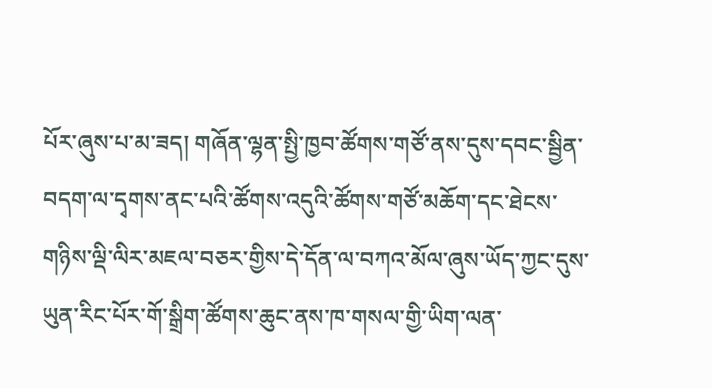པོར་ཞུས་པ་མ་ཟད། གཞོན་ལྷན་སྤྱི་ཁྱབ་ཚོགས་གཙོ་ནས་དུས་དབང་སྦྱིན་བདག་ལ་དྭགས་ནང་པའི་ཚོགས་འདུའི་ཚོགས་གཙོ་མཆོག་དང་ཐེངས་གཉིས་ལྡི་ལིར་མཇལ་བཅར་གྱིས་དེ་དོན་ལ་བཀའ་མོལ་ཞུས་ཡོད་ཀྱང་དུས་ཡུན་རིང་པོར་གོ་སྒྲིག་ཚོགས་ཆུང་ནས་ཁ་གསལ་གྱི་ཡིག་ལན་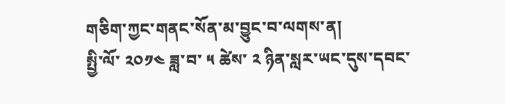གཅིག་ཀྱང་གནང་སོན་མ་བྱུང་བ་ལགས་ན།
སྤྱི་ལོ་ ༢༠༡༤ ཟླ་བ་ ༥ ཚེས་ ༢ ཉིན་སླར་ཡང་དུས་དབང་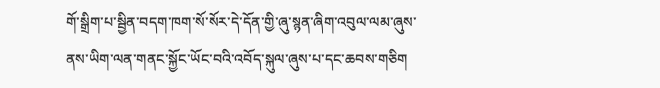གོ་སྒྲིག་པ་སྦྱིན་བདག་ཁག་སོ་སོར་དེ་དོན་གྱི་ཞུ་སྙན་ཞིག་འབུལ་ལམ་ཞུས་ནས་ཡིག་ལན་གནང་སྐྱོང་ཡོང་བའི་འབོད་སྐུལ་ཞུས་པ་དང་ཆབས་གཅིག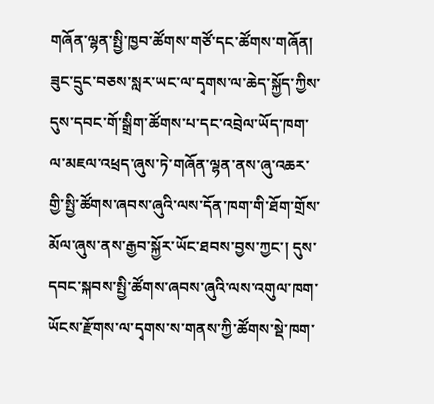གཞོན་ལྷན་སྤྱི་ཁྱབ་ཚོགས་གཙོ་དང་ཚོགས་གཞོན། ཟུང་དྲུང་བཅས་སླར་ཡང་ལ་དྭགས་ལ་ཆེད་སྐྱོད་ཀྱིས་དུས་དབང་གོ་སྒྲིག་ཚོགས་པ་དང་འབྲེལ་ཡོད་ཁག་ལ་མཇལ་འཕྲད་ཞུས་ཏེ་གཞོན་ལྷན་ནས་ཞུ་འཆར་གྱི་སྤྱི་ཚོགས་ཞབས་ཞུའི་ལས་དོན་ཁག་གི་ཐོག་གྲོས་མོལ་ཞུས་ནས་རྒྱབ་སྐྱོར་ཡོང་ཐབས་བྱས་ཀྱང་། དུས་དབང་སྐབས་སྤྱི་ཚོགས་ཞབས་ཞུའི་ལས་འགུལ་ཁག་ཡོངས་རྫོགས་ལ་དྭགས་ས་གནས་ཀྱི་ཚོགས་སྡེ་ཁག་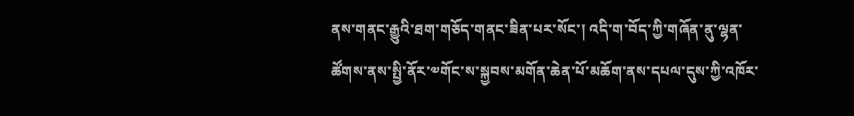ནས་གནང་རྒྱུའི་ཐག་གཅོད་གནང་ཟིན་པར་སོང་། འདི་ག་བོད་ཀྱི་གཞོན་ནུ་ལྷན་ཚོགས་ནས་སྤྱི་ནོར་༧གོང་ས་སྐྱབས་མགོན་ཆེན་པོ་མཆོག་ནས་དཔལ་དུས་ཀྱི་འཁོར་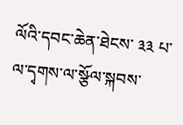ལོའི་དབང་ཆེན་ཐེངས་ ༣༣ པ་ལ་དྭགས་ལ་སྩོལ་སྐབས་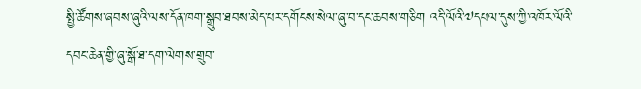སྤྱི་ཚོགས་ཞབས་ཞུའི་ལས་དོན་ཁག་སྒྲུབ་ཐབས་མེད་པར་དགོངས་སེལ་ཞུ་བ་དང་ཆབས་གཅིག འདི་ལོའི་༧དཔལ་དུས་ཀྱི་འཁོར་ལོའི་དབང་ཆེན་གྱི་ཞུ་སྒོ་ཐ་དག་ལེགས་གྲུབ་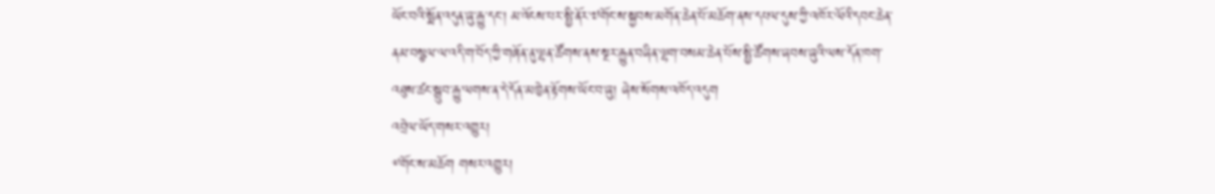ཡོང་བའི་སྨོན་འདུན་ཞུ་རྒྱུ་དང་། མ་འོངས་པར་སྤྱི་ནོར་༧གོང་ས་སྐྱབས་མགོན་ཆེན་པོ་མཆོག་ནས་དཔལ་དུས་ཀྱི་འཁོར་ལོའི་དབང་ཆེན་ནམ་བསྩལ་ལ་འདི་ག་བོད་ཀྱི་གཞོན་ནུ་ལྷན་ཚོགས་ནས་སྔར་རྒྱུན་བཞིན་ལྷག་བསམ་ཆེན་པོས་སྤྱི་ཚོགས་ཞབས་ཞུའི་ལས་དོན་ཁག་འཐུས་ཚང་སྒྲུབ་རྒྱུ་ལགས་ན་དེ་དོན་མཁྱེན་རྟོགས་ཡོང་བ་ཞུ། ཞེས་སོགས་འཁོད་འདུག
འབྲེལ་ཡོད་གསར་འགྱུར།
༸གོང་ས་མཆོག གསར་འགྱུར།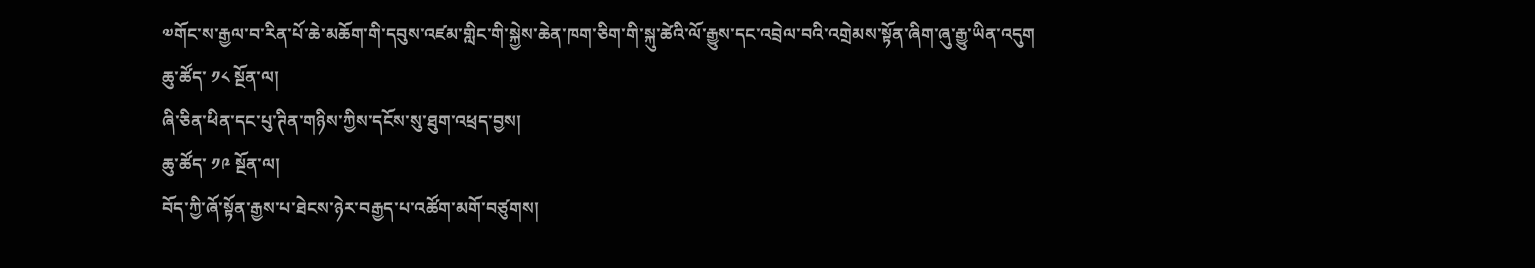༧གོང་ས་རྒྱལ་བ་རིན་པོ་ཆེ་མཆོག་གི་དབུས་འཛམ་གླིང་གི་སྐྱེས་ཆེན་ཁག་ཅིག་གི་སྐུ་ཚེའི་ལོ་རྒྱུས་དང་འབྲེལ་བའི་འགྲེམས་སྟོན་ཞིག་ཞུ་རྒྱུ་ཡིན་འདུག
ཆུ་ཚོད་ ༡༨ སྔོན་ལ།
ཞི་ཅིན་ཕིན་དང་པུ་ཊིན་གཉིས་ཀྱིས་དངོས་སུ་ཐུག་འཕྲད་བྱས།
ཆུ་ཚོད་ ༡༩ སྔོན་ལ།
བོད་ཀྱི་ཞོ་སྟོན་རྒྱས་པ་ཐེངས་ཉེར་བརྒྱད་པ་འཚོག་མགོ་བཙུགས།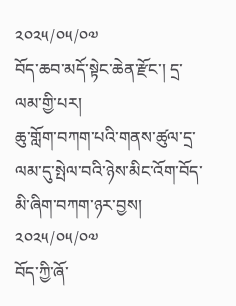༢༠༢༥/༠༥/༠༧
བོད་ཆབ་མདོ་སྟེང་ཆེན་རྫོང་། དྲ་ལམ་གྱི་པར།
ཆུ་གློག་བཀག་པའི་གནས་ཚུལ་དྲ་ལམ་དུ་སྤེལ་བའི་ཉེས་མིང་འོག་བོད་མི་ཞིག་བཀག་ཉར་བྱས།
༢༠༢༥/༠༥/༠༧
བོད་ཀྱི་ཞོ་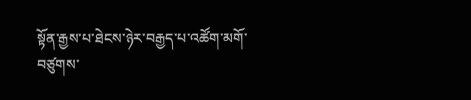སྟོན་རྒྱས་པ་ཐེངས་ཉེར་བརྒྱད་པ་འཚོག་མགོ་བཙུགས་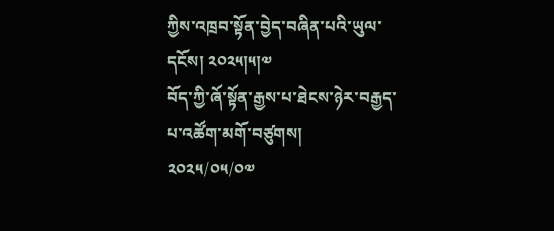ཀྱིས་འཁྲབ་སྟོན་བྱེད་བཞིན་པའི་ཡུལ་དངོས། ༢༠༢༥།༥།༧
བོད་ཀྱི་ཞོ་སྟོན་རྒྱས་པ་ཐེངས་ཉེར་བརྒྱད་པ་འཚོག་མགོ་བཙུགས།
༢༠༢༥/༠༥/༠༧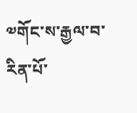༧གོང་ས་རྒྱལ་བ་རིན་པོ་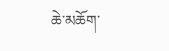ཆེ་མཆོག་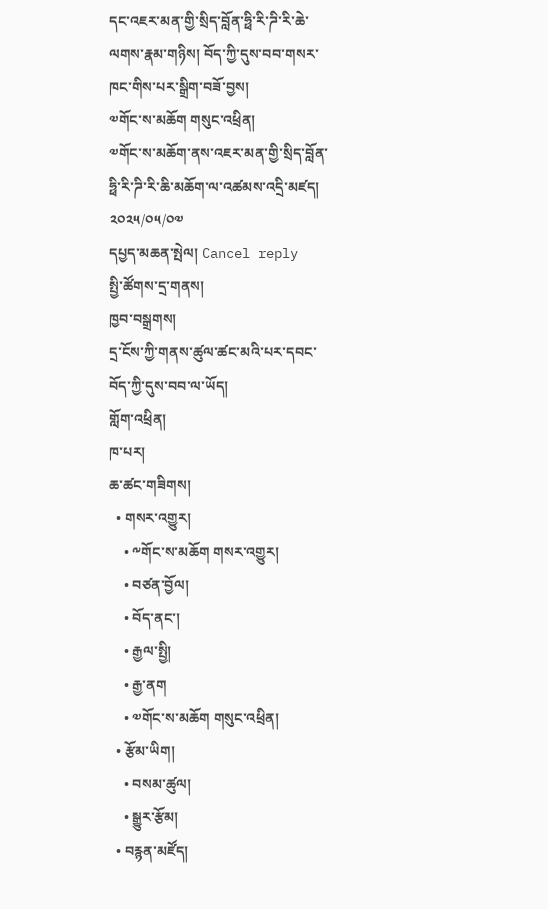དང་འཇར་མན་གྱི་སྲིད་བློན་ཧྥི་རི་ཌི་རི་ཆེ་ལགས་རྣམ་གཉིས། བོད་ཀྱི་དུས་བབ་གསར་ཁང་གིས་པར་སྒྲིག་བཟོ་བྱས།
༧གོང་ས་མཆོག གསུང་འཕྲིན།
༧གོང་ས་མཆོག་ནས་འཇར་མན་གྱི་སྲིད་བློན་ཧྥི་རི་ཌི་རི་ཆི་མཆོག་ལ་འཚམས་འདྲི་མཛད།
༢༠༢༥/༠༥/༠༧
དཔྱད་མཆན་སྤེལ། Cancel reply
སྤྱི་ཚོགས་དྲ་གནས།
ཁྱབ་བསྒྲགས།
དྲ་ངོས་ཀྱི་གནས་ཚུལ་ཚང་མའི་པར་དབང་བོད་ཀྱི་དུས་བབ་ལ་ཡོད།
གློག་འཕྲིན།
ཁ་པར།
ཆ་ཚང་གཟིགས།
  • གསར་འགྱུར།
    • ༸གོང་ས་མཆོག གསར་འགྱུར།
    • བཙན་བྱོལ།
    • བོད་ནང་།
    • རྒྱལ་སྤྱི།
    • རྒྱ་ནག
    • ༧གོང་ས་མཆོག གསུང་འཕྲིན།
  • རྩོམ་ཡིག།
    • བསམ་ཚུལ།
    • སྒྱུར་རྩོམ།
  • བརྙན་མཛོད།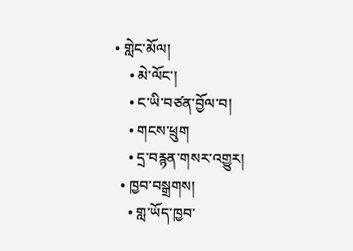• གླེང་མོལ།
    • མེ་ལོང་།
    • ང་ཡི་བཙན་བྱོལ་བ།
    • གངས་ཕྲུག
    • དྲ་བརྙན་གསར་འགྱུར།
  • ཁྱབ་བསྒྲགས།
    • གླ་ཡོད་ཁྱབ་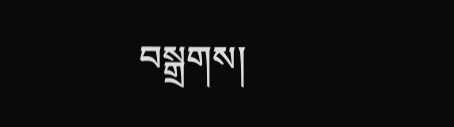བསྒྲགས།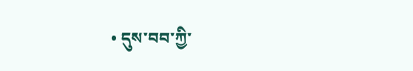• དུས་བབ་ཀྱི་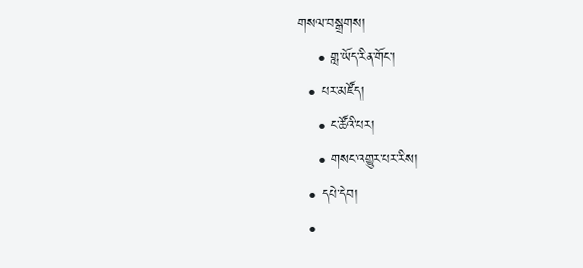གསལ་བསྒྲགས།
    • གླ་ཡོད་རིན་གོང་།
  • པར་མཛོད།
    • ང་ཚོའི་པར།
    • གསང་འགྱུར་པར་རིས།
  • དཔེ་དེབ།
  •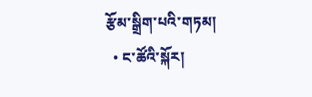རྩོམ་སྒྲིག་པའི་གཏམ།
  • ང་ཚོའི་སྐོར།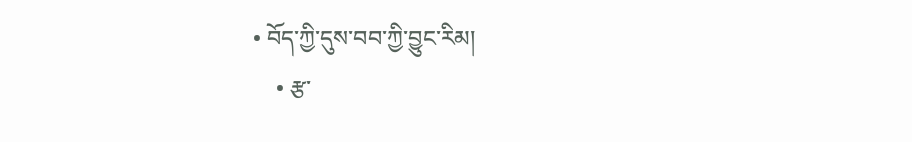• བོད་ཀྱི་དུས་བབ་ཀྱི་བྱུང་རིམ།
    • རྩ་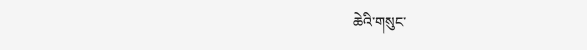ཆེའི་གསུང་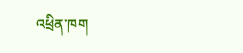འཕྲིན་ཁག